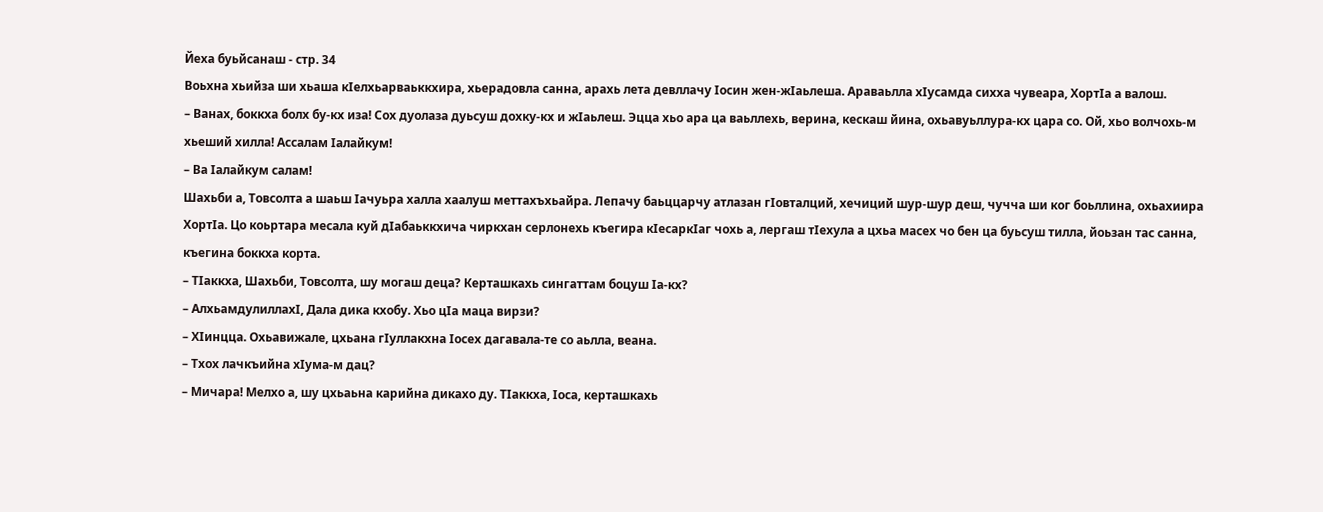Йеха буьйсанаш - стр. 34
Воьхна хьийза ши хьаша кIелхьарваьккхира, хьерадовла санна, арахь лета девллачу Iосин жен-жIаьлеша. Араваьлла хIусамда сихха чувеара, ХортIа а валош.
– Ванах, боккха болх бу-кх иза! Сох дуолаза дуьсуш дохку-кх и жIаьлеш. Эцца хьо ара ца ваьллехь, верина, кескаш йина, охьавуьллура-кх цара со. Ой, хьо волчохь-м хьеший хилла! Ассалам Iалайкум!
– Ва Iалайкум салам!
Шахьби а, Товсолта а шаьш Iачуьра халла хаалуш меттахъхьайра. Лепачу баьццарчу атлазан гIовталций, хечиций шур-шур деш, чучча ши ког боьллина, охьахиира ХортIа. Цо коьртара месала куй дIабаьккхича чиркхан серлонехь къегира кIесаркIаг чохь а, лергаш тIехула а цхьа масех чо бен ца буьсуш тилла, йоьзан тас санна, къегина боккха корта.
– ТIаккха, Шахьби, Товсолта, шу могаш деца? Керташкахь сингаттам боцуш Iа-кх?
– АлхьамдулиллахI, Дала дика кхобу. Хьо цIа маца вирзи?
– ХIинцца. Охьавижале, цхьана гIуллакхна Iосех дагавала-те со аьлла, веана.
– Тхох лачкъийна хIума-м дац?
– Мичара! Мелхо а, шу цхьаьна карийна дикахо ду. ТIаккха, Iоса, керташкахь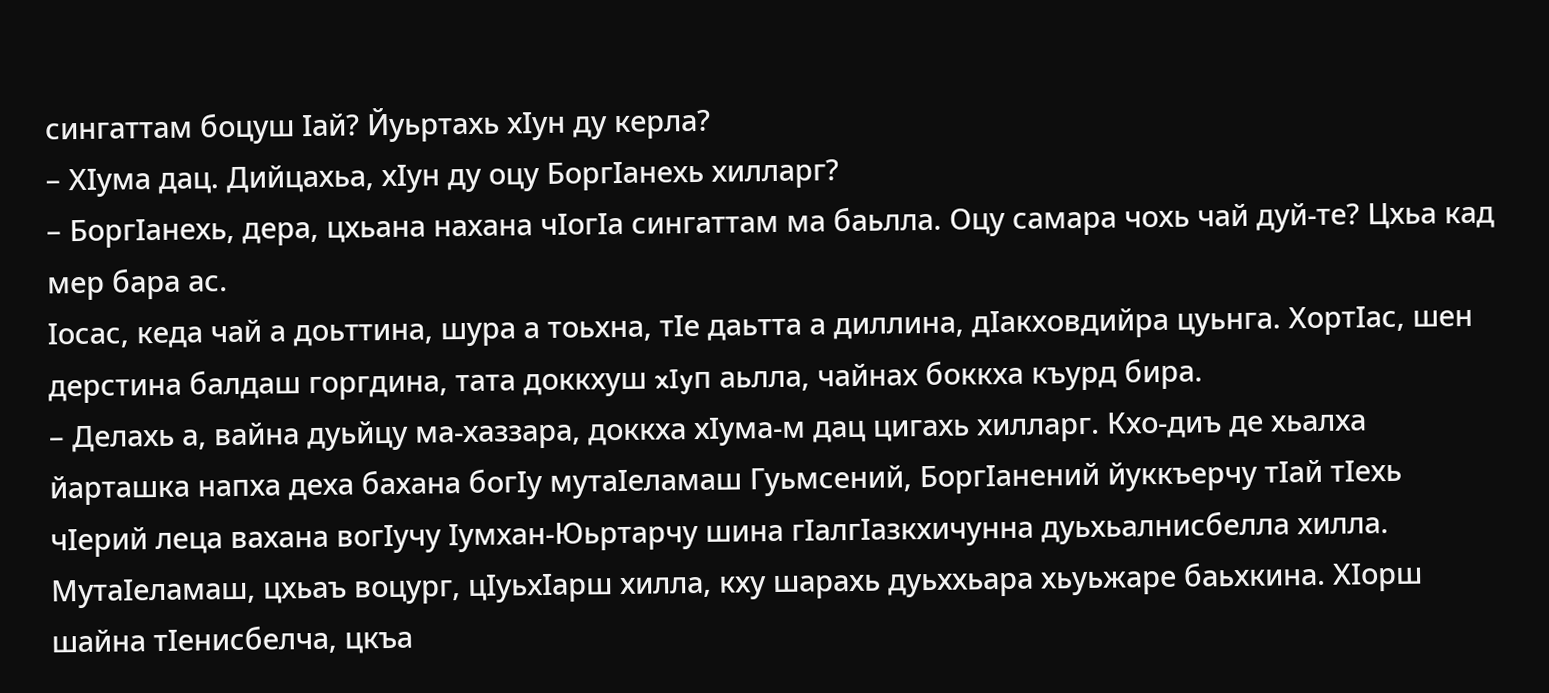сингаттам боцуш Iай? Йуьртахь хIун ду керла?
– ХIума дац. Дийцахьа, хIун ду оцу БоргIанехь хилларг?
– БоргIанехь, дера, цхьана нахана чIогIа сингаттам ма баьлла. Оцу самара чохь чай дуй-те? Цхьа кад мер бара ас.
Iосас, кеда чай а доьттина, шура а тоьхна, тIе даьтта а диллина, дIакховдийра цуьнга. ХортIас, шен дерстина балдаш горгдина, тата доккхуш xIyп аьлла, чайнах боккха къурд бира.
– Делахь а, вайна дуьйцу ма-хаззара, доккха хIума-м дац цигахь хилларг. Кхо-диъ де хьалха йарташка напха деха бахана богIу мутаIеламаш Гуьмсений, БоргIанений йуккъерчу тIай тIехь чIерий леца вахана вогIучу Iумхан-Юьртарчу шина гIалгIазкхичунна дуьхьалнисбелла хилла. МутаIеламаш, цхьаъ воцург, цIуьхIарш хилла, кху шарахь дуьххьара хьуьжаре баьхкина. ХIорш шайна тIенисбелча, цкъа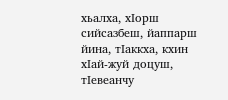хьалха, хIорш сийсазбеш, йаппарш йина, тIаккха, кхин хIай-жуй доцуш, тIевеанчу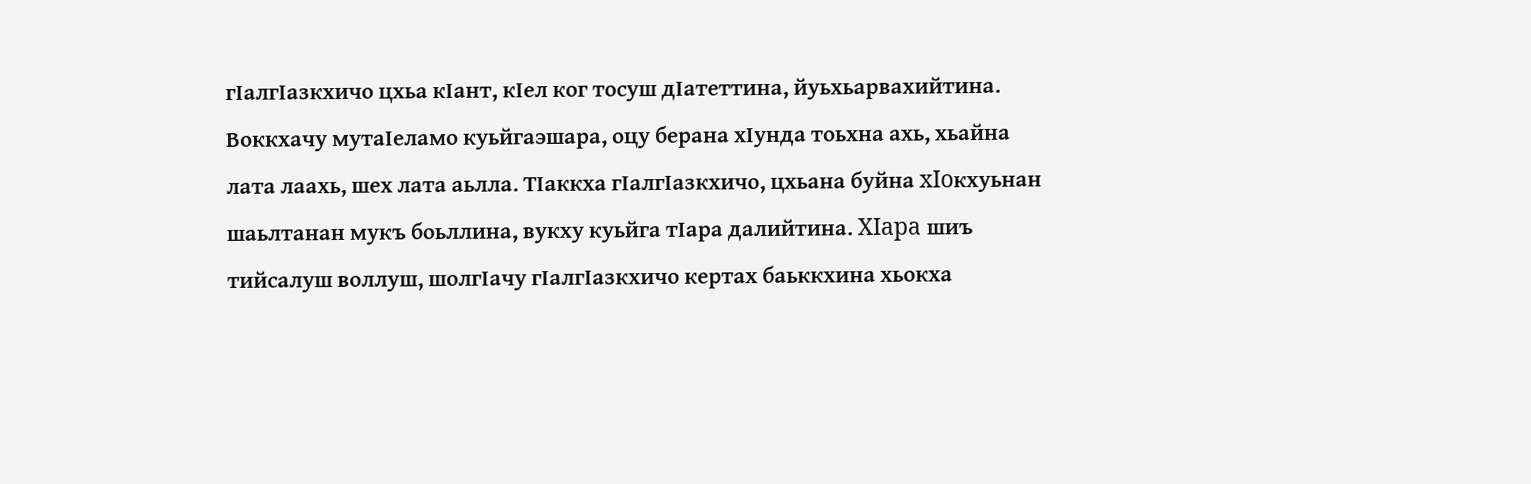гIалгIазкхичо цхьа кIант, кIел ког тосуш дIатеттина, йуьхьарвахийтина. Воккхачу мутаIеламо куьйгаэшара, оцу берана хIунда тоьхна ахь, хьайна лата лаахь, шех лата аьлла. ТIаккха гIалгIазкхичо, цхьана буйна xIoкхуьнан шаьлтанан мукъ боьллина, вукху куьйга тIара далийтина. XIapa шиъ тийсалуш воллуш, шолгIачу гIалгIазкхичо кертах баьккхина хьокха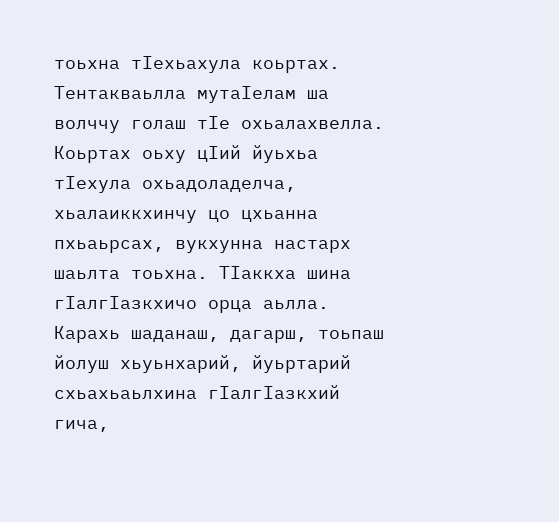тоьхна тIехьахула коьртах. Тентакваьлла мутаIелам ша волччу голаш тIе охьалахвелла. Коьртах оьху цIий йуьхьа тIехула охьадоладелча, хьалаиккхинчу цо цхьанна пхьаьрсах, вукхунна настарх шаьлта тоьхна. ТIаккха шина гIалгIазкхичо орца аьлла. Карахь шаданаш, дагарш, тоьпаш йолуш хьуьнхарий, йуьртарий схьахьаьлхина гIалгIазкхий гича,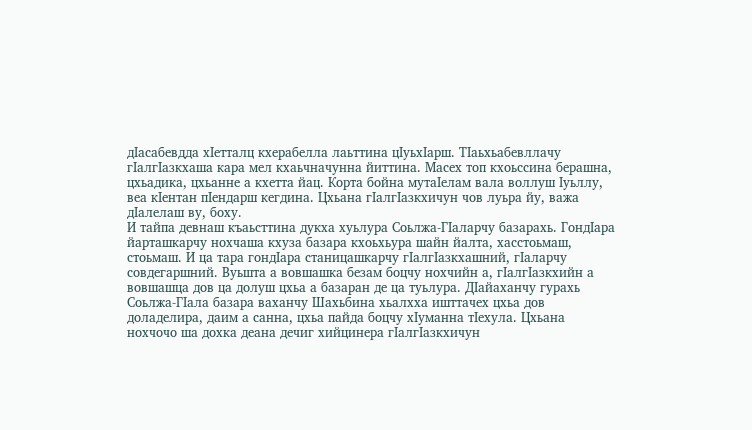дIасабевдда хIетталц кхерабелла лаьттина цIуьхIарш. ТIаьхьабевллачу гIалгIазкхаша кара мел кхаьчначунна йиттина. Масех топ кхоьссина берашна, цхьадика, цхьанне а кхетта йац. Корта бойна мутаIелам вала воллуш Iуьллу, веа кIентан пIендарш кегдина. Цхьана гIалгIазкхичун чов луьра йу, важа дIалелаш ву, боху.
И тайпа девнаш къаьсттина дукха хуьлура Соьлжа-ГIаларчу базарахь. ГондIара йарташкарчу нохчаша кхуза базара кхоьхьура шайн йалта, хасстоьмаш, стоьмаш. И ца тара гондIара станицашкарчу гIалгIазкхашний, гIаларчу совдегаршний. Вуьшта а вовшашка безам боцчу нохчийн а, гIалгIазкхийн а вовшашца дов ца долуш цхьа а базаран де ца туьлура. ДIайаханчу гурахь Соьлжа-ГIала базара ваханчу Шахьбина хьалхха ишттачех цхьа дов доладелира, даим а санна, цхьа пайда боцчу хIуманна тIехула. Цхьана нохчочо ша дохка деана дечиг хийцинера гIалгIазкхичун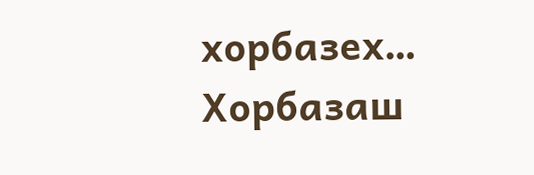хорбазех… Хорбазаш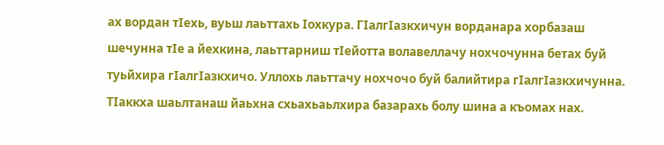ах вордан тIехь, вуьш лаьттахь Iохкура. ГIалгIазкхичун ворданара хорбазаш шечунна тIе а йехкина, лаьттарниш тIейотта волавеллачу нохчочунна бетах буй туьйхира гIалгIазкхичо. Уллохь лаьттачу нохчочо буй балийтира гIалгIазкхичунна. ТIаккха шаьлтанаш йаьхна схьахьаьлхира базарахь болу шина а къомах нах.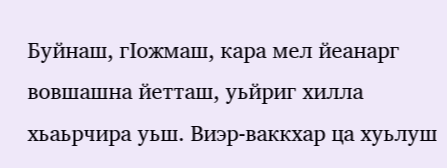Буйнаш, гIожмаш, кара мел йеанарг вовшашна йетташ, уьйриг хилла хьаьрчира уьш. Виэр-ваккхар ца хуьлуш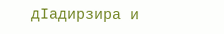дIадирзира и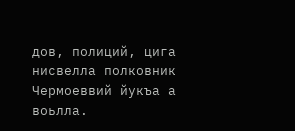дов, полиций, цига нисвелла полковник Чермоеввий йукъа а воьлла.